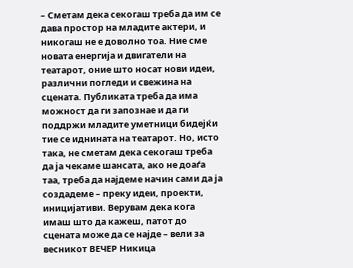– Сметам дека секогаш треба да им се дава простор на младите актери, и никогаш не е доволно тоа. Ние сме новата енергија и двигатели на театарот, оние што носат нови идеи, различни погледи и свежина на сцената. Публиката треба да има можност да ги запознае и да ги поддржи младите уметници бидејќи тие се иднината на театарот. Но, исто така, не сметам дека секогаш треба да ја чекаме шансата, ако не доаѓа таа, треба да најдеме начин сами да ја создадеме – преку идеи, проекти, иницијативи. Верувам дека кога имаш што да кажеш, патот до сцената може да се најде – вели за весникот ВЕЧЕР Никица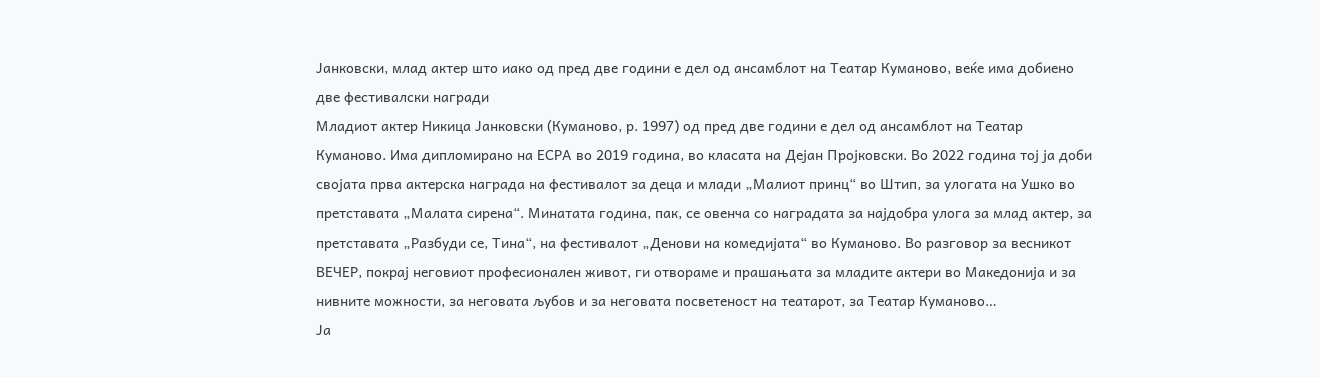Јанковски, млад актер што иако од пред две години е дел од ансамблот на Театар Куманово, веќе има добиено две фестивалски награди
Младиот актер Никица Јанковски (Куманово, р. 1997) од пред две години е дел од ансамблот на Театар Куманово. Има дипломирано на ЕСРА во 2019 година, во класата на Дејан Пројковски. Во 2022 година тој ја доби својата прва актерска награда на фестивалот за деца и млади „Малиот принц“ во Штип, за улогата на Ушко во претставата „Малата сирена“. Минатата година, пак, се овенча со наградата за најдобра улога за млад актер, за претставата „Разбуди се, Тина“, на фестивалот „Денови на комедијата“ во Куманово. Во разговор за весникот ВЕЧЕР, покрај неговиот професионален живот, ги отвораме и прашањата за младите актери во Македонија и за нивните можности, за неговата љубов и за неговата посветеност на театарот, за Театар Куманово…
Ја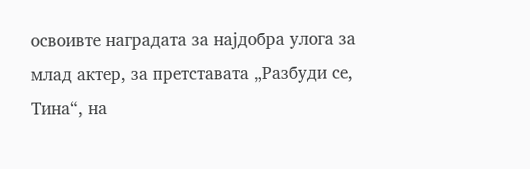освоивте наградата за најдобра улога за млад актер, за претставата „Разбуди се, Тина“, на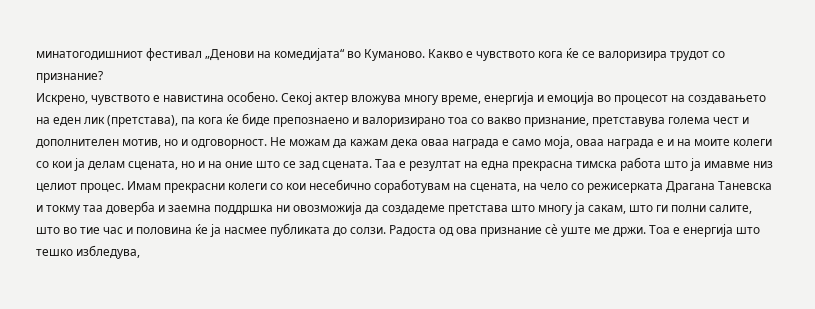минатогодишниот фестивал „Денови на комедијата“ во Куманово. Какво е чувството кога ќе се валоризира трудот со признание?
Искрено, чувството е навистина особено. Секој актер вложува многу време, енергија и емоција во процесот на создавањето на еден лик (претстава), па кога ќе биде препознаено и валоризирано тоа со вакво признание, претставува голема чест и дополнителен мотив, но и одговорност. Не можам да кажам дека оваа награда е само моја, оваа награда е и на моите колеги со кои ја делам сцената, но и на оние што се зад сцената. Таа е резултат на една прекрасна тимска работа што ја имавме низ целиот процес. Имам прекрасни колеги со кои несебично соработувам на сцената, на чело со режисерката Драгана Таневска и токму таа доверба и заемна поддршка ни овозможија да создадеме претстава што многу ја сакам, што ги полни салите, што во тие час и половина ќе ја насмее публиката до солзи. Радоста од ова признание сѐ уште ме држи. Тоа е енергија што тешко избледува,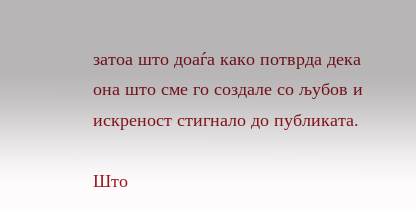затоа што доаѓа како потврда дека она што сме го создале со љубов и искреност стигнало до публиката.

Што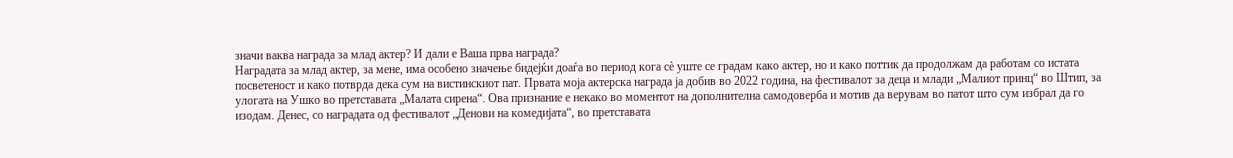значи ваква награда за млад актер? И дали е Ваша прва награда?
Наградата за млад актер, за мене, има особено значење бидејќи доаѓа во период кога сѐ уште се градам како актер, но и како поттик да продолжам да работам со истата посветеност и како потврда дека сум на вистинскиот пат. Првата моја актерска награда ја добив во 2022 година, на фестивалот за деца и млади „Малиот принц“ во Штип, за улогата на Ушко во претставата „Малата сирена“. Ова признание е некако во моментот на дополнителна самодоверба и мотив да верувам во патот што сум избрал да го изодам. Денес, со наградата од фестивалот „Денови на комедијата“, во претставата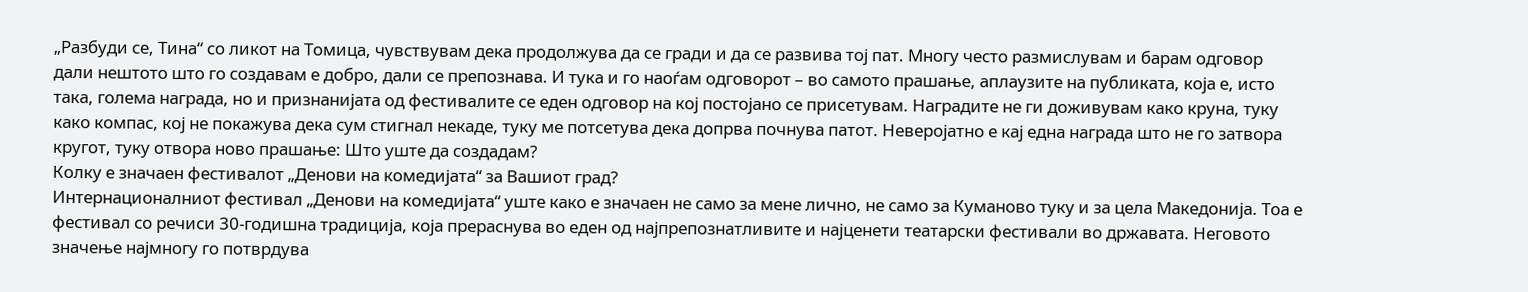„Разбуди се, Тина“ со ликот на Томица, чувствувам дека продолжува да се гради и да се развива тој пат. Многу често размислувам и барам одговор дали нештото што го создавам е добро, дали се препознава. И тука и го наоѓам одговорот – во самото прашање, аплаузите на публиката, која е, исто така, голема награда, но и признанијата од фестивалите се еден одговор на кој постојано се присетувам. Наградите не ги доживувам како круна, туку како компас, кој не покажува дека сум стигнал некаде, туку ме потсетува дека допрва почнува патот. Неверојатно е кај една награда што не го затвора кругот, туку отвора ново прашање: Што уште да создадам?
Колку е значаен фестивалот „Денови на комедијата“ за Вашиот град?
Интернационалниот фестивал „Денови на комедијата“ уште како е значаен не само за мене лично, не само за Куманово туку и за цела Македонија. Тоа е фестивал со речиси 30-годишна традиција, која прераснува во еден од најпрепознатливите и најценети театарски фестивали во државата. Неговото значење најмногу го потврдува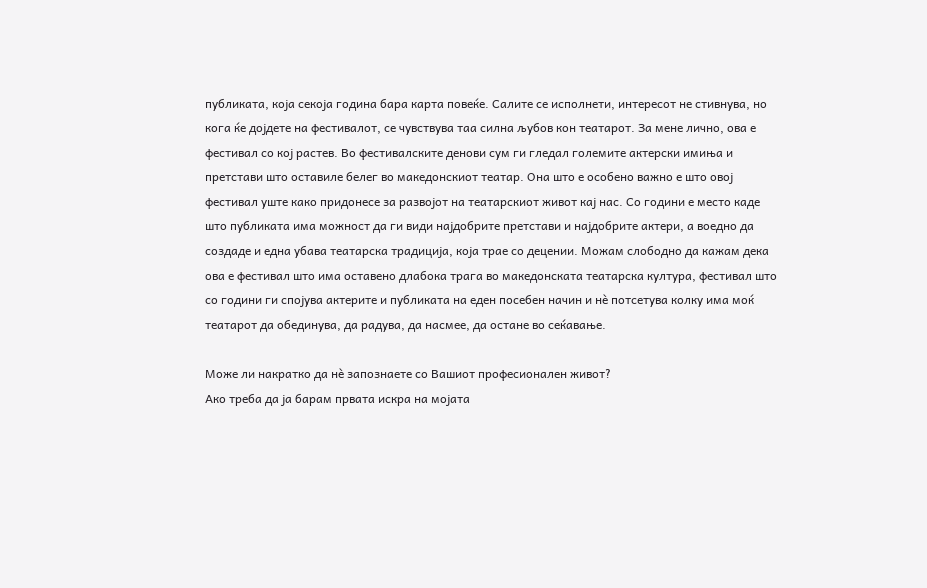публиката, која секоја година бара карта повеќе. Салите се исполнети, интересот не стивнува, но кога ќе дојдете на фестивалот, се чувствува таа силна љубов кон театарот. За мене лично, ова е фестивал со кој растев. Во фестивалските денови сум ги гледал големите актерски имиња и претстави што оставиле белег во македонскиот театар. Она што е особено важно е што овој фестивал уште како придонесе за развојот на театарскиот живот кај нас. Со години е место каде што публиката има можност да ги види најдобрите претстави и најдобрите актери, а воедно да создаде и една убава театарска традиција, која трае со децении. Можам слободно да кажам дека ова е фестивал што има оставено длабока трага во македонската театарска култура, фестивал што со години ги спојува актерите и публиката на еден посебен начин и нè потсетува колку има моќ театарот да обединува, да радува, да насмее, да остане во сеќавање.

Може ли накратко да нè запознаете со Вашиот професионален живот?
Ако треба да ја барам првата искра на мојата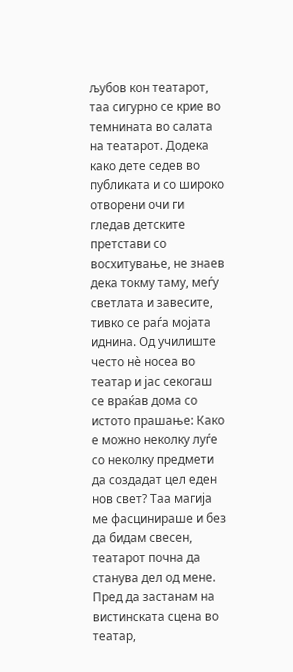љубов кон театарот, таа сигурно се крие во темнината во салата на театарот. Додека како дете седев во публиката и со широко отворени очи ги гледав детските претстави со восхитување, не знаев дека токму таму, меѓу светлата и завесите, тивко се раѓа мојата иднина. Од училиште често нè носеа во театар и јас секогаш се враќав дома со истото прашање: Како е можно неколку луѓе со неколку предмети да создадат цел еден нов свет? Таа магија ме фасцинираше и без да бидам свесен, театарот почна да станува дел од мене. Пред да застанам на вистинската сцена во театар,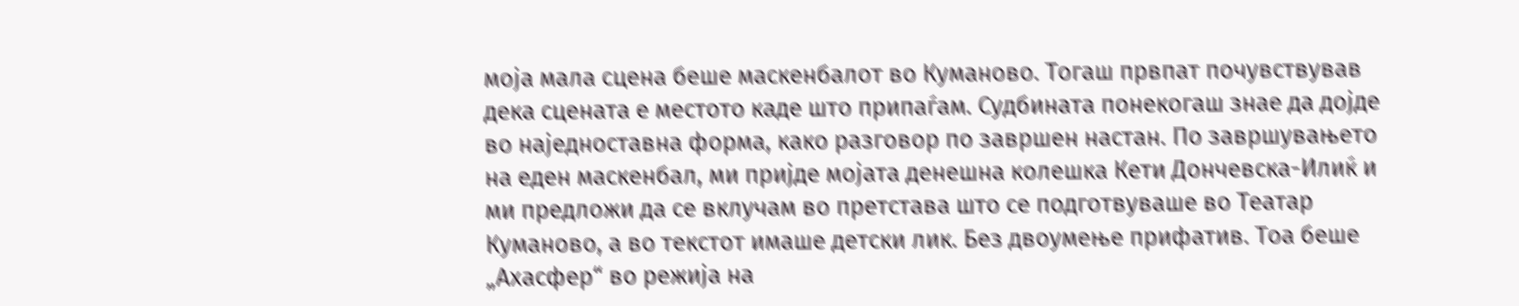моја мала сцена беше маскенбалот во Куманово. Тогаш првпат почувствував дека сцената е местото каде што припаѓам. Судбината понекогаш знае да дојде во наједноставна форма, како разговор по завршен настан. По завршувањето на еден маскенбал, ми пријде мојата денешна колешка Кети Дончевска-Илиќ и ми предложи да се вклучам во претстава што се подготвуваше во Театар Куманово, а во текстот имаше детски лик. Без двоумење прифатив. Тоа беше „Ахасфер“ во режија на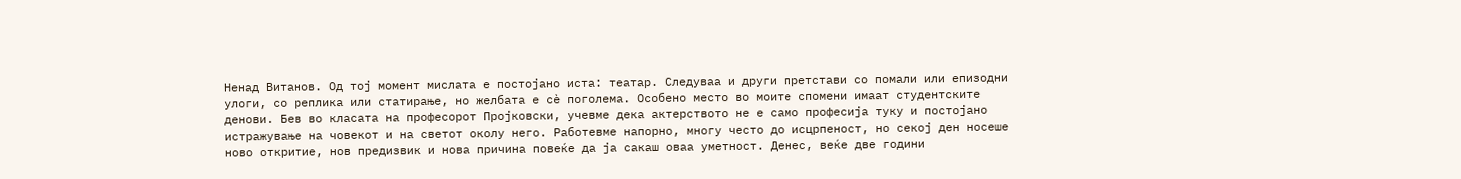Ненад Витанов. Од тој момент мислата е постојано иста: театар. Следуваа и други претстави со помали или епизодни улоги, со реплика или статирање, но желбата е сѐ поголема. Особено место во моите спомени имаат студентските денови. Бев во класата на професорот Пројковски, учевме дека актерството не е само професија туку и постојано истражување на човекот и на светот околу него. Работевме напорно, многу често до исцрпеност, но секој ден носеше ново откритие, нов предизвик и нова причина повеќе да ја сакаш оваа уметност. Денес, веќе две години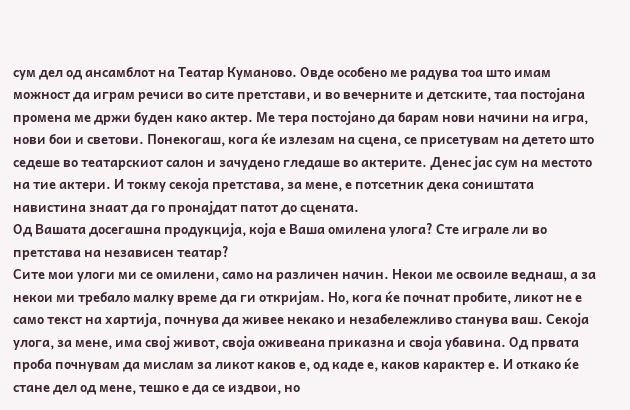сум дел од ансамблот на Театар Куманово. Овде особено ме радува тоа што имам можност да играм речиси во сите претстави, и во вечерните и детските, таа постојана промена ме држи буден како актер. Ме тера постојано да барам нови начини на игра, нови бои и светови. Понекогаш, кога ќе излезам на сцена, се присетувам на детето што седеше во театарскиот салон и зачудено гледаше во актерите. Денес јас сум на местото на тие актери. И токму секоја претстава, за мене, е потсетник дека соништата навистина знаат да го пронајдат патот до сцената.
Од Вашата досегашна продукција, која е Ваша омилена улога? Сте играле ли во претстава на независен театар?
Сите мои улоги ми се омилени, само на различен начин. Некои ме освоиле веднаш, а за некои ми требало малку време да ги откријам. Но, кога ќе почнат пробите, ликот не е само текст на хартија, почнува да живее некако и незабележливо станува ваш. Секоја улога, за мене, има свој живот, своја оживеана приказна и своја убавина. Од првата проба почнувам да мислам за ликот каков е, од каде е, каков карактер е. И откако ќе стане дел од мене, тешко е да се издвои, но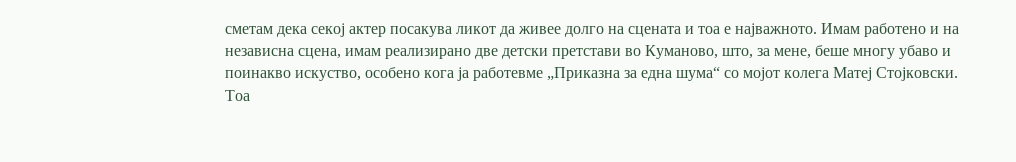сметам дека секој актер посакува ликот да живее долго на сцената и тоа е најважното. Имам работено и на независна сцена, имам реализирано две детски претстави во Куманово, што, за мене, беше многу убаво и поинакво искуство, особено кога ја работевме „Приказна за една шума“ со мојот колега Матеј Стојковски. Тоа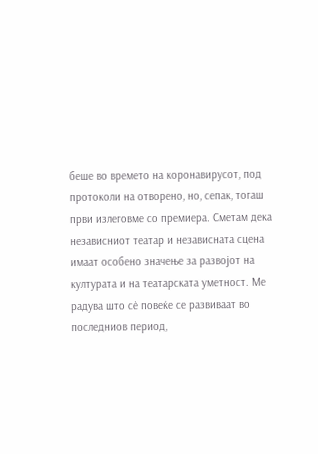беше во времето на коронавирусот, под протоколи на отворено, но, сепак, тогаш први излеговме со премиера. Сметам дека независниот театар и независната сцена имаат особено значење за развојот на културата и на театарската уметност. Ме радува што сѐ повеќе се развиваат во последниов период,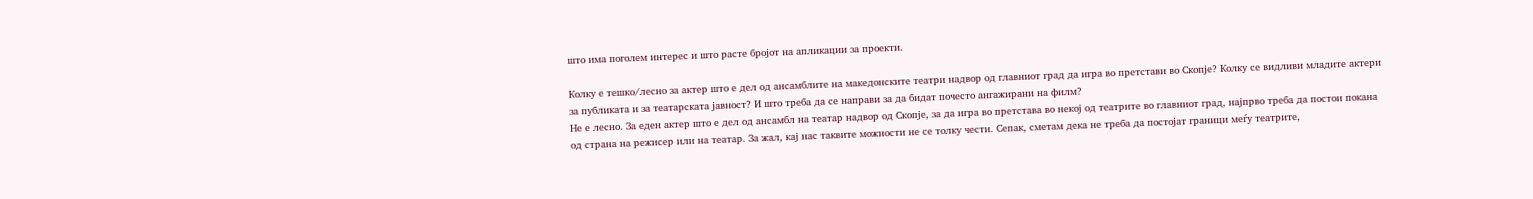што има поголем интерес и што расте бројот на апликации за проекти.

Колку е тешко/лесно за актер што е дел од ансамблите на македонските театри надвор од главниот град да игра во претстави во Скопје? Колку се видливи младите актери за публиката и за театарската јавност? И што треба да се направи за да бидат почесто ангажирани на филм?
Не е лесно. За еден актер што е дел од ансамбл на театар надвор од Скопје, за да игра во претстава во некој од театрите во главниот град, најпрво треба да постои покана од страна на режисер или на театар. За жал, кај нас таквите можности не се толку чести. Сепак, сметам дека не треба да постојат граници меѓу театрите,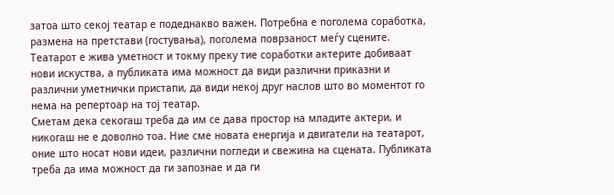затоа што секој театар е подеднакво важен. Потребна е поголема соработка, размена на претстави (гостувања), поголема поврзаност меѓу сцените. Театарот е жива уметност и токму преку тие соработки актерите добиваат нови искуства, а публиката има можност да види различни приказни и различни уметнички пристапи, да види некој друг наслов што во моментот го нема на репертоар на тој театар.
Сметам дека секогаш треба да им се дава простор на младите актери, и никогаш не е доволно тоа. Ние сме новата енергија и двигатели на театарот, оние што носат нови идеи, различни погледи и свежина на сцената. Публиката треба да има можност да ги запознае и да ги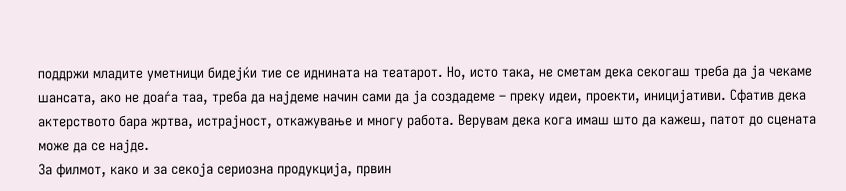поддржи младите уметници бидејќи тие се иднината на театарот. Но, исто така, не сметам дека секогаш треба да ја чекаме шансата, ако не доаѓа таа, треба да најдеме начин сами да ја создадеме – преку идеи, проекти, иницијативи. Сфатив дека актерството бара жртва, истрајност, откажување и многу работа. Верувам дека кога имаш што да кажеш, патот до сцената може да се најде.
За филмот, како и за секоја сериозна продукција, првин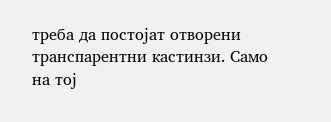треба да постојат отворени транспарентни кастинзи. Само на тој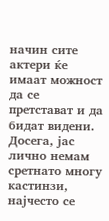начин сите актери ќе имаат можност да се претстават и да бидат видени. Досега, јас лично немам сретнато многу кастинзи, најчесто се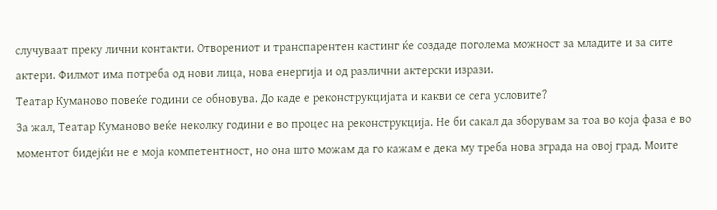случуваат преку лични контакти. Отворениот и транспарентен кастинг ќе создаде поголема можност за младите и за сите актери. Филмот има потреба од нови лица, нова енергија и од различни актерски изрази.
Театар Куманово повеќе години се обновува. До каде е реконструкцијата и какви се сега условите?
За жал, Театар Куманово веќе неколку години е во процес на реконструкција. Не би сакал да зборувам за тоа во која фаза е во моментот бидејќи не е моја компетентност, но она што можам да го кажам е дека му треба нова зграда на овој град. Моите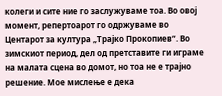колеги и сите ние го заслужуваме тоа. Во овој момент, репертоарот го одржуваме во Центарот за култура „Трајко Прокопиев“. Во зимскиот период, дел од претставите ги играме на малата сцена во домот, но тоа не е трајно решение. Мое мислење е дека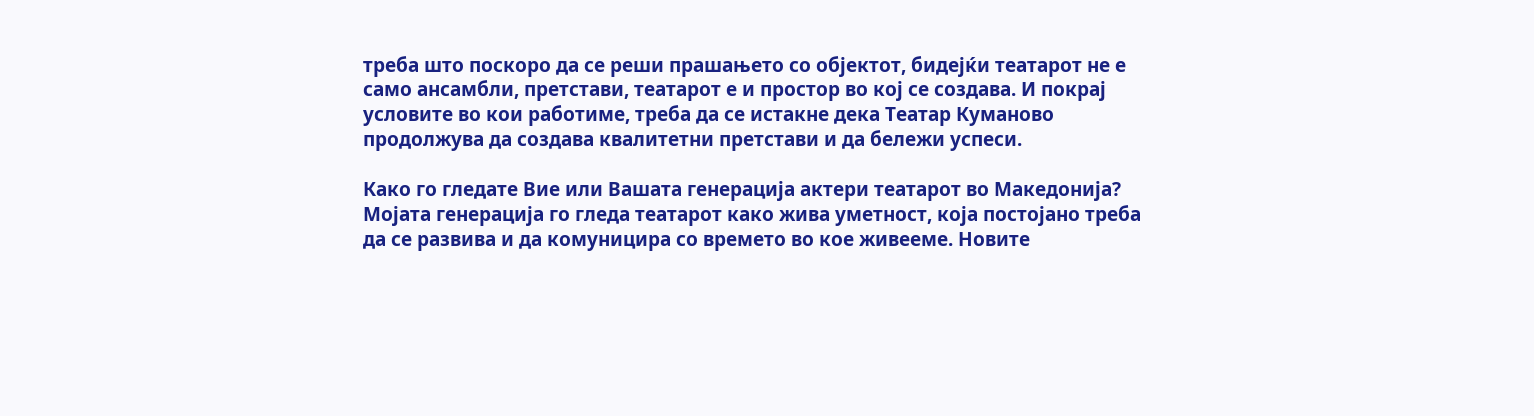треба што поскоро да се реши прашањето со објектот, бидејќи театарот не е само ансамбли, претстави, театарот е и простор во кој се создава. И покрај условите во кои работиме, треба да се истакне дека Театар Куманово продолжува да создава квалитетни претстави и да бележи успеси.

Како го гледате Вие или Вашата генерација актери театарот во Македонија?
Мојата генерација го гледа театарот како жива уметност, која постојано треба да се развива и да комуницира со времето во кое живееме. Новите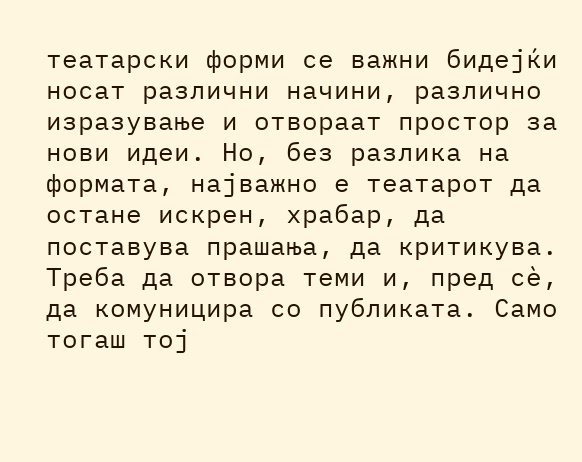театарски форми се важни бидејќи носат различни начини, различно изразување и отвораат простор за нови идеи. Но, без разлика на формата, најважно е театарот да остане искрен, храбар, да поставува прашања, да критикува. Треба да отвора теми и, пред сѐ, да комуницира со публиката. Само тогаш тој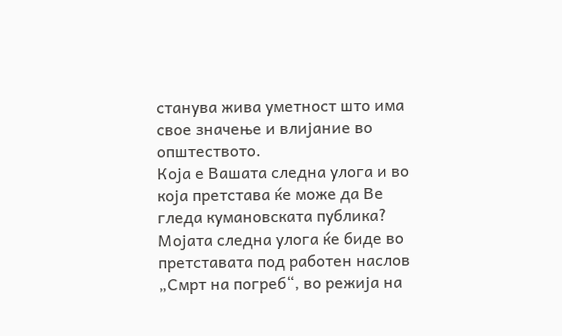станува жива уметност што има свое значење и влијание во општеството.
Која е Вашата следна улога и во која претстава ќе може да Ве гледа кумановската публика?
Мојата следна улога ќе биде во претставата под работен наслов „Смрт на погреб“, во режија на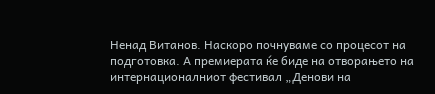Ненад Витанов. Наскоро почнуваме со процесот на подготовка. А премиерата ќе биде на отворањето на интернационалниот фестивал „Денови на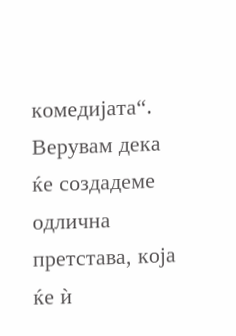комедијата“. Верувам дека ќе создадеме одлична претстава, која ќе ѝ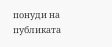понуди на публиката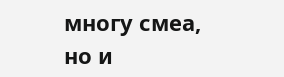многу смеа, но и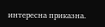интересна приказна.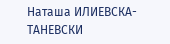Наташа ИЛИЕВСКА-ТАНЕВСКИ